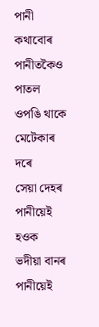পানী
কথাবোৰ পানীতকৈও পাতল
ওপঙি থাকে মেটেকাৰ দৰে
সেয়া দেহৰ পানীয়েই হওক
ভদীয়া বানৰ পানীয়েই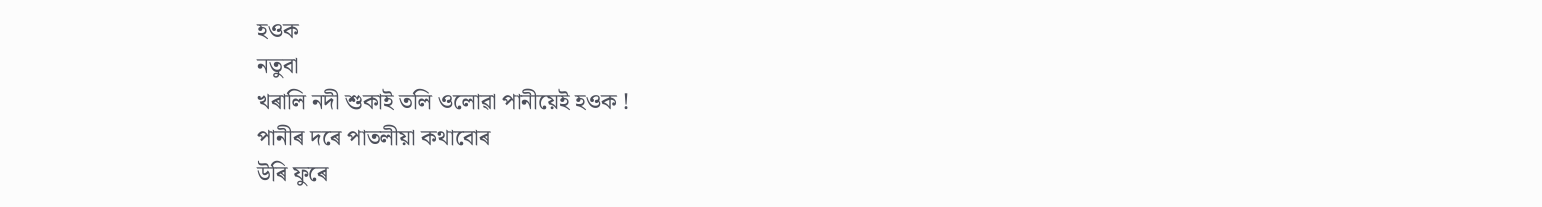হওক
নতুবা
খৰালি নদী শুকাই তলি ওলোৱা পানীয়েই হওক !
পানীৰ দৰে পাতলীয়া কথাবোৰ
উৰি ফুৰে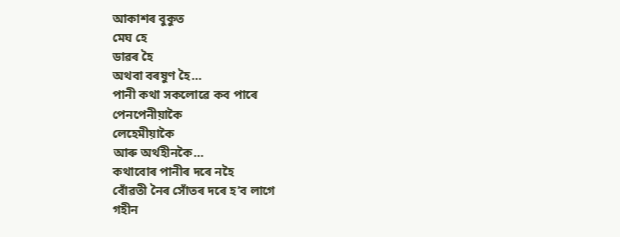আকাশৰ বুকুত
মেঘ হে
ডাৱৰ হৈ
অথবা বৰষুণ হৈ…
পানী কথা সকলোৱে কব পাৰে
পেনপেনীয়াকৈ
লেহেমীয়াকৈ
আৰু অৰ্থহীনকৈ…
কথাবোৰ পানীৰ দৰে নহৈ
বোঁৱতী নৈৰ সোঁতৰ দৰে হ’ব লাগে
গহীন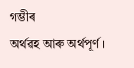গম্ভীৰ
অৰ্থৱহ আৰু অৰ্থপূৰ্ণ ।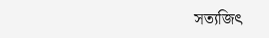সত্যজিৎ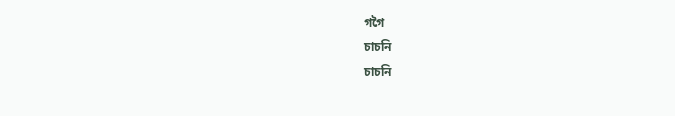গগৈ
চাচনি
চাচনি